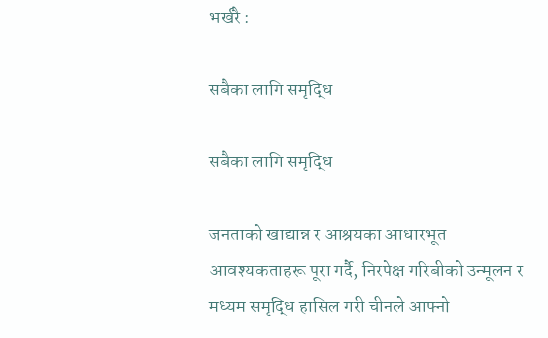भर्खरै :

सबैका लागि समृद्धि

सबैका लागि समृद्धि

जनताको खाद्यान्न र आश्रयका आधारभूत आवश्यकताहरू पूरा गर्दै, निरपेक्ष गरिबीको उन्मूलन र मध्यम समृद्धि हासिल गरी चीनले आफ्नो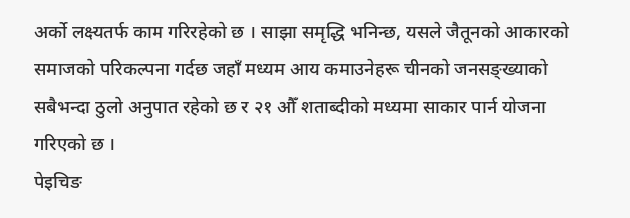अर्को लक्ष्यतर्फ काम गरिरहेको छ । साझा समृद्धि भनिन्छ, यसले जैतूनको आकारको समाजको परिकल्पना गर्दछ जहाँ मध्यम आय कमाउनेहरू चीनको जनसङ्ख्याको सबैभन्दा ठुलो अनुपात रहेको छ र २१ औँ शताब्दीको मध्यमा साकार पार्न योजना गरिएको छ ।
पेइचिङ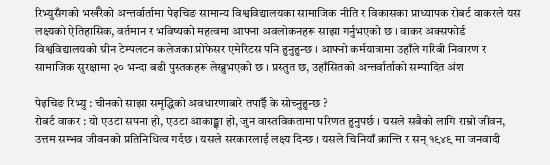रिभ्युसँगको भर्खरैको अन्तर्वार्तामा पेइचिङ सामान्य विश्वविद्यालयका सामाजिक नीति र विकासका प्राध्यापक रोबर्ट वाकरले यस लक्ष्यको ऐतिहासिक, वर्तमान र भविष्यको महत्वमा आफ्ना अवलोकनहरू साझा गर्नुभएको छ । वाकर अक्सफोर्ड विश्वविद्यालयको ग्रीन टेम्पलटन कलेजका प्रोफेसर एमेरिटस पनि हुनुहुन्छ । आफ्नो कर्मयात्रामा उहाँले गरिबी निवारण र सामाजिक सुरक्षामा २० भन्दा बढी पुस्तकहरू लेख्नुभएको छ । प्रस्तुत छ, उहाँसितको अन्तर्वार्ताको सम्पादित अंश

पेइचिङ रिभ्यु : चीनको साझा समृद्धिको अवधारणाबारे तपाईँ के सोच्नुहुन्छ ?
रोबर्ट वाकर : यो एउटा सपना हो, एउटा आकाङ्क्षा हो, जुन वास्तविकतामा परिणत हुनुपर्छ । यसले सबैको लागि राम्रो जीवन, उत्तम सम्भव जीवनको प्रतिनिधित्व गर्दछ । यसले सरकारलाई लक्ष्य दिन्छ । यसले चिनियाँ क्रान्ति र सन् १९४९ मा जनवादी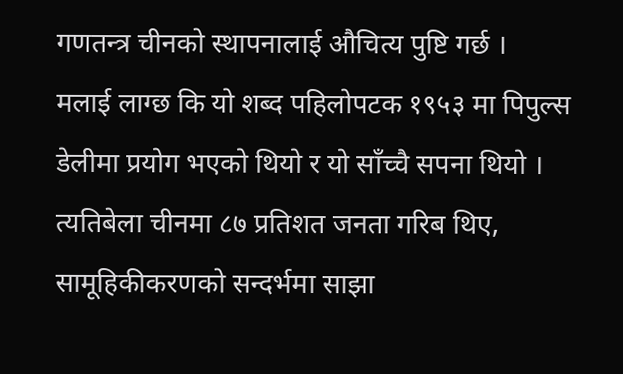गणतन्त्र चीनको स्थापनालाई औचित्य पुष्टि गर्छ ।
मलाई लाग्छ कि यो शब्द पहिलोपटक १९५३ मा पिपुल्स डेलीमा प्रयोग भएको थियो र यो साँच्चै सपना थियो । त्यतिबेला चीनमा ८७ प्रतिशत जनता गरिब थिए, सामूहिकीकरणको सन्दर्भमा साझा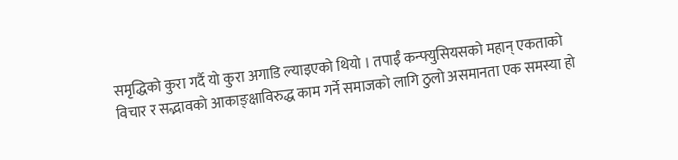समृद्धिको कुरा गर्दै यो कुरा अगाडि ल्याइएको थियो । तपाईँ कन्फ्युसियसको महान् एकताको विचार र सद्भावको आकाङ्क्षाविरुद्ध काम गर्ने समाजको लागि ठुलो असमानता एक समस्या हो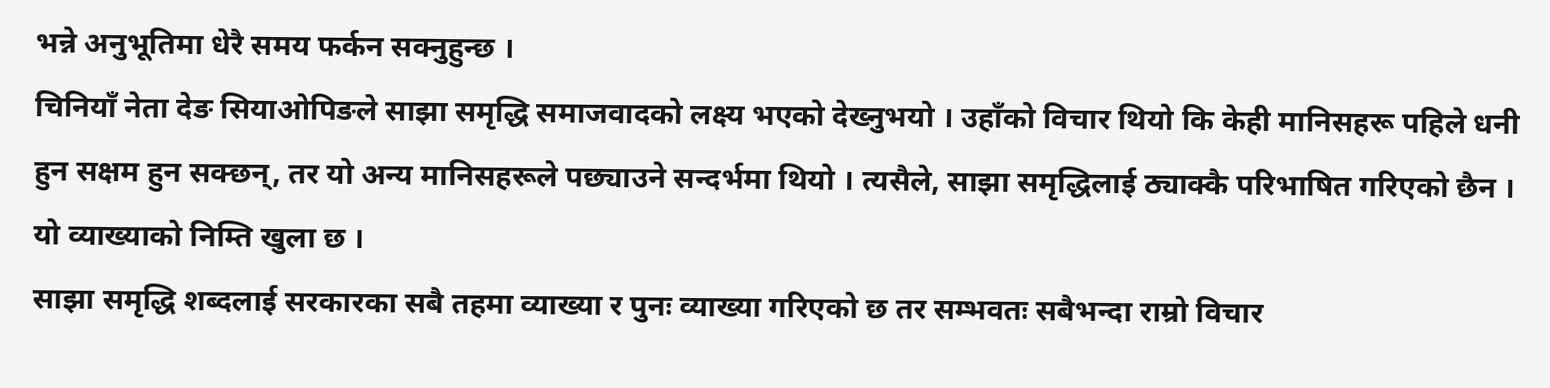भन्ने अनुभूतिमा धेरै समय फर्कन सक्नुहुन्छ ।
चिनियाँ नेता देङ सियाओपिङले साझा समृद्धि समाजवादको लक्ष्य भएको देख्नुभयो । उहाँको विचार थियो कि केही मानिसहरू पहिले धनी हुन सक्षम हुन सक्छन्, तर यो अन्य मानिसहरूले पछ्याउने सन्दर्भमा थियो । त्यसैले, साझा समृद्धिलाई ठ्याक्कै परिभाषित गरिएको छैन । यो व्याख्याको निम्ति खुला छ ।
साझा समृद्धि शब्दलाई सरकारका सबै तहमा व्याख्या र पुनः व्याख्या गरिएको छ तर सम्भवतः सबैभन्दा राम्रो विचार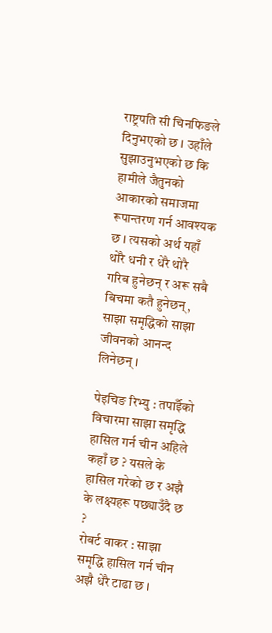राष्ट्रपति सी चिनफिङले दिनुभएको छ । उहाँले सुझाउनुभएको छ कि हामीले जैतुनको आकारको समाजमा रूपान्तरण गर्न आवश्यक छ । त्यसको अर्थ यहाँ थोरै धनी र धेरै थोरै गरिब हुनेछन् र अरू सबै बिचमा कतै हुनेछन्, साझा समृद्धिको साझा जीवनको आनन्द लिनेछन् ।

पेइचिङ रिभ्यु : तपाईँको विचारमा साझा समृद्धि हासिल गर्न चीन अहिले कहाँ छ ? यसले के हासिल गरेको छ र अझै के लक्ष्यहरू पछ्याउँदै छ ?
रोबर्ट वाकर : साझा समृद्धि हासिल गर्न चीन अझै धेरै टाढा छ ।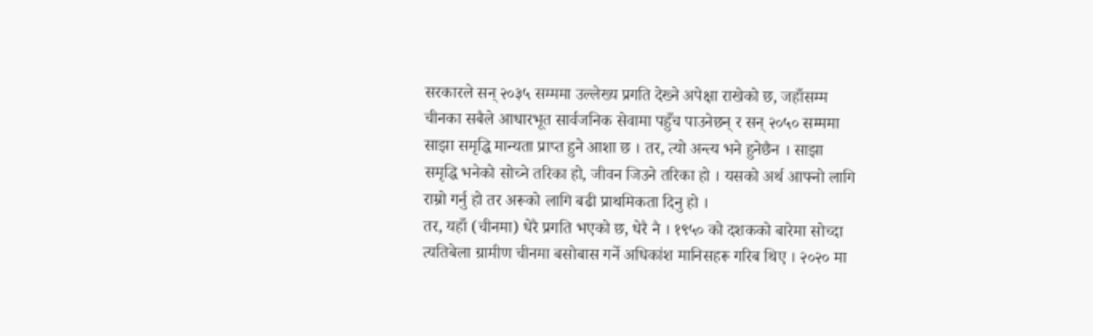सरकारले सन् २०३५ सम्ममा उल्लेख्य प्रगति देख्ने अपेक्षा राखेको छ, जहाँसम्म चीनका सबैले आधारभूत सार्वजनिक सेवामा पहुँच पाउनेछन् र सन् २०५० सम्ममा साझा समृद्धि मान्यता प्राप्त हुने आशा छ । तर, त्यो अन्त्य भने हुनेछैन । साझा समृद्धि भनेको सोच्ने तरिका हो, जीवन जिउने तरिका हो । यसको अर्थ आफ्नो लागि राम्रो गर्नु हो तर अरूको लागि बढी प्राथमिकता दिनु हो ।
तर, यहाँ (चीनमा) धेरै प्रगति भएको छ, धेरै नै । १९५० को दशकको बारेमा सोच्दा त्यतिबेला ग्रामीण चीनमा बसोबास गर्ने अधिकांश मानिसहरू गरिब थिए । २०२० मा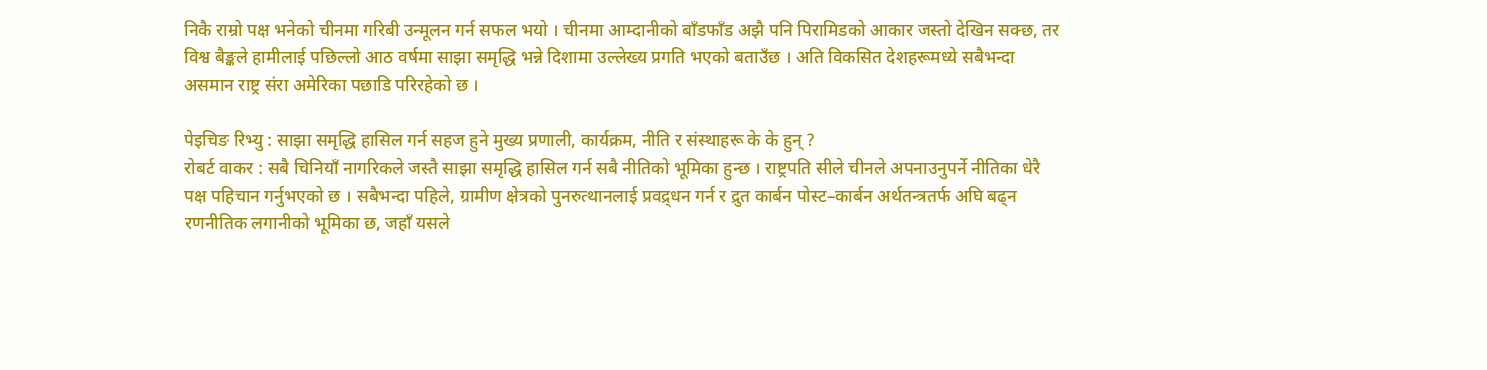निकै राम्रो पक्ष भनेको चीनमा गरिबी उन्मूलन गर्न सफल भयो । चीनमा आम्दानीको बाँडफाँड अझै पनि पिरामिडको आकार जस्तो देखिन सक्छ, तर विश्व बैङ्कले हामीलाई पछिल्लो आठ वर्षमा साझा समृद्धि भन्ने दिशामा उल्लेख्य प्रगति भएको बताउँछ । अति विकसित देशहरूमध्ये सबैभन्दा असमान राष्ट्र संरा अमेरिका पछाडि परिरहेको छ ।

पेइचिङ रिभ्यु : साझा समृद्धि हासिल गर्न सहज हुने मुख्य प्रणाली, कार्यक्रम, नीति र संस्थाहरू के के हुन् ?
रोबर्ट वाकर : सबै चिनियाँ नागरिकले जस्तै साझा समृद्धि हासिल गर्न सबै नीतिको भूमिका हुन्छ । राष्ट्रपति सीले चीनले अपनाउनुपर्ने नीतिका धेरै पक्ष पहिचान गर्नुभएको छ । सबैभन्दा पहिले, ग्रामीण क्षेत्रको पुनरुत्थानलाई प्रवद्र्धन गर्न र द्रुत कार्बन पोस्ट–कार्बन अर्थतन्त्रतर्फ अघि बढ्न रणनीतिक लगानीको भूमिका छ, जहाँ यसले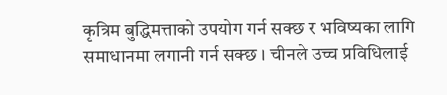कृत्रिम बुद्धिमत्ताको उपयोग गर्न सक्छ र भविष्यका लागि समाधानमा लगानी गर्न सक्छ । चीनले उच्च प्रविधिलाई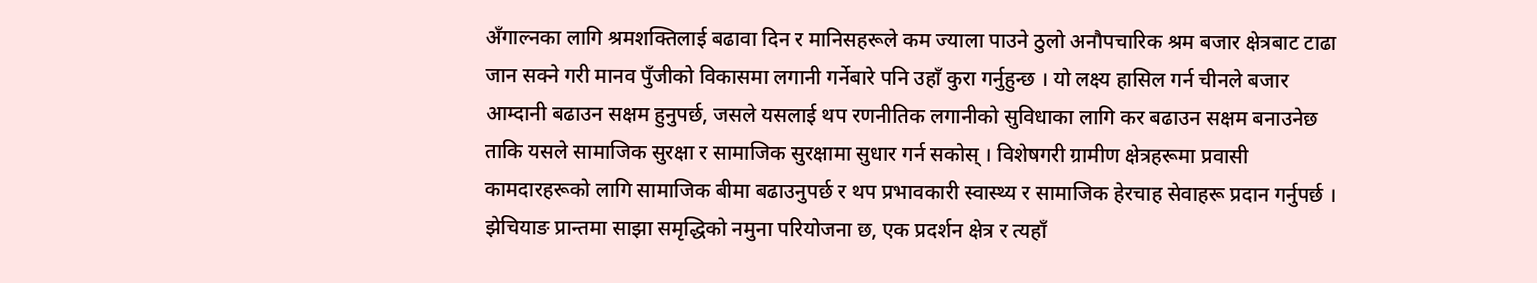अँगाल्नका लागि श्रमशक्तिलाई बढावा दिन र मानिसहरूले कम ज्याला पाउने ठुलो अनौपचारिक श्रम बजार क्षेत्रबाट टाढा जान सक्ने गरी मानव पुँजीको विकासमा लगानी गर्नेबारे पनि उहाँ कुरा गर्नुहुन्छ । यो लक्ष्य हासिल गर्न चीनले बजार आम्दानी बढाउन सक्षम हुनुपर्छ, जसले यसलाई थप रणनीतिक लगानीको सुविधाका लागि कर बढाउन सक्षम बनाउनेछ ताकि यसले सामाजिक सुरक्षा र सामाजिक सुरक्षामा सुधार गर्न सकोस् । विशेषगरी ग्रामीण क्षेत्रहरूमा प्रवासी कामदारहरूको लागि सामाजिक बीमा बढाउनुपर्छ र थप प्रभावकारी स्वास्थ्य र सामाजिक हेरचाह सेवाहरू प्रदान गर्नुपर्छ ।
झेचियाङ प्रान्तमा साझा समृद्धिको नमुना परियोजना छ, एक प्रदर्शन क्षेत्र र त्यहाँ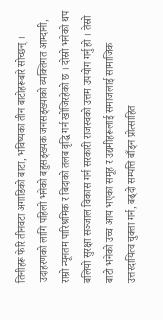तिनीहरू फेरि तीनवटा अगाडिको बाटा, भविष्यका तीन बाटोहरूबारे सोच्छन् । उदाहरणको लागि पहिलो भनेको बहुसङ्ख्यक जनसङ्ख्याको व्यक्तिगत आम्दानी, राम्रो न्यूनतम पारिश्रमिक र बिदाको तलब वृद्धि गर्न खोजिरहेको छ । दोस्रो भनेको थप बलियो सुरक्षा सञ्जाल विकास गर्न सरकारी राजस्वको उत्तम उपयोग गर्नु हो । तेस्रो बाटो भनेको उच्च आय भएका समूह र उद्यमीहरूलाई समाजलाई सामाजिक उत्तरदायित्व चुक्ता गर्न, बढ्दो सम्पत्ति बाँड्न प्रोत्साहित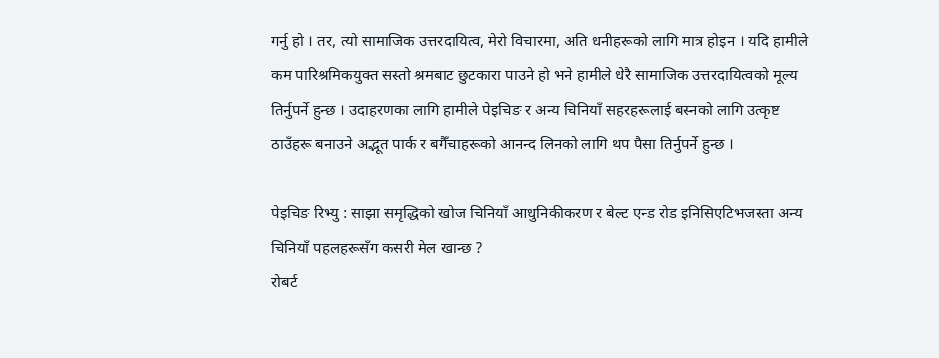गर्नु हो । तर, त्यो सामाजिक उत्तरदायित्व, मेरो विचारमा, अति धनीहरूको लागि मात्र होइन । यदि हामीले कम पारिश्रमिकयुक्त सस्तो श्रमबाट छुटकारा पाउने हो भने हामीले धेरै सामाजिक उत्तरदायित्वको मूल्य तिर्नुपर्ने हुन्छ । उदाहरणका लागि हामीले पेइचिङ र अन्य चिनियाँ सहरहरूलाई बस्नको लागि उत्कृष्ट ठाउँहरू बनाउने अद्भूत पार्क र बगैँचाहरूको आनन्द लिनको लागि थप पैसा तिर्नुपर्ने हुन्छ ।

पेइचिङ रिभ्यु : साझा समृद्धिको खोज चिनियाँ आधुनिकीकरण र बेल्ट एन्ड रोड इनिसिएटिभजस्ता अन्य चिनियाँ पहलहरूसँग कसरी मेल खान्छ ?
रोबर्ट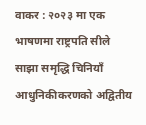वाकर : २०२३ मा एक भाषणमा राष्ट्रपति सीले साझा समृद्धि चिनियाँ आधुनिकीकरणको अद्वितीय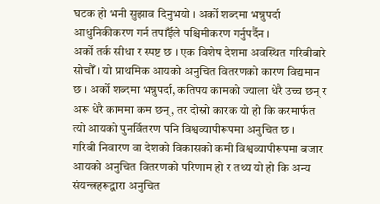घटक हो भनी सुझाव दिनुभयो । अर्को शब्दमा भन्नुपर्दा आधुनिकीकरण गर्न तपाईँले पश्चिमीकरण गर्नुपर्दैन ।
अर्को तर्क सीधा र स्पष्ट छ । एक विशेष देशमा अवस्थित गरिबीबारे सोचौँ । यो प्राथमिक आयको अनुचित वितरणको कारण विद्यमान छ । अर्को शब्दमा भन्नुपर्दा, कतिपय कामको ज्याला धेरै उच्च छन् र अरू धेरै काममा कम छन्, तर दोस्रो कारक यो हो कि करमार्फत त्यो आयको पुनर्वितरण पनि विश्वव्यापीरूपमा अनुचित छ ।
गरिबी निवारण वा देशको विकासको कमी विश्वव्यापीरूपमा बजार आयको अनुचित वितरणको परिणाम हो र तथ्य यो हो कि अन्य संयन्त्रहरूद्वारा अनुचित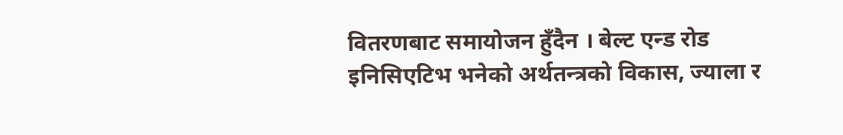वितरणबाट समायोजन हुँदैन । बेल्ट एन्ड रोड इनिसिएटिभ भनेको अर्थतन्त्रको विकास, ज्याला र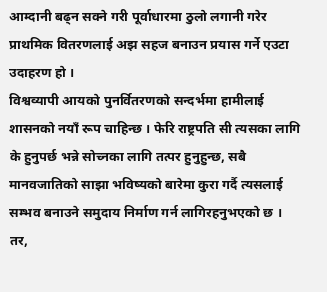आम्दानी बढ्न सक्ने गरी पूर्वाधारमा ठुलो लगानी गरेर प्राथमिक वितरणलाई अझ सहज बनाउन प्रयास गर्ने एउटा उदाहरण हो ।
विश्वव्यापी आयको पुनर्वितरणको सन्दर्भमा हामीलाई शासनको नयाँ रूप चाहिन्छ । फेरि राष्ट्रपति सी त्यसका लागि के हुनुपर्छ भन्ने सोच्नका लागि तत्पर हुनुहुन्छ, सबै मानवजातिको साझा भविष्यको बारेमा कुरा गर्दै त्यसलाई सम्भव बनाउने समुदाय निर्माण गर्न लागिरहनुभएको छ । तर,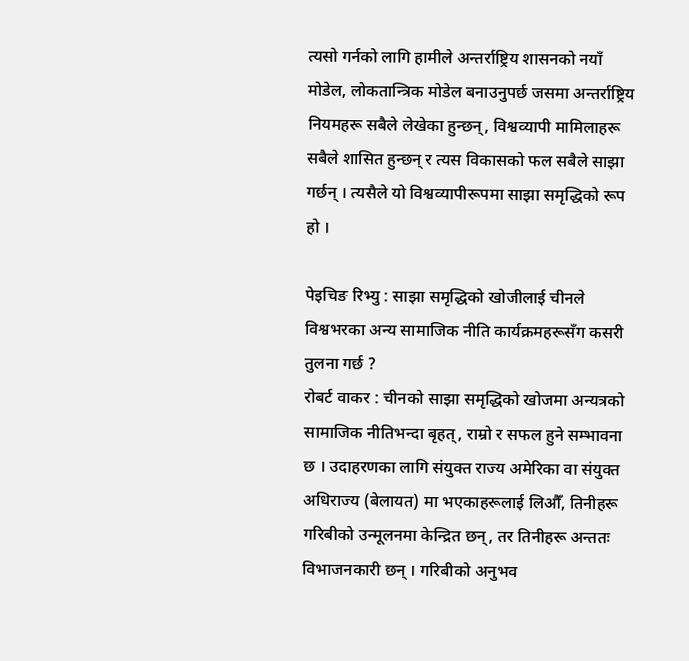त्यसो गर्नको लागि हामीले अन्तर्राष्ट्रिय शासनको नयाँ मोडेल, लोकतान्त्रिक मोडेल बनाउनुपर्छ जसमा अन्तर्राष्ट्रिय नियमहरू सबैले लेखेका हुन्छन्, विश्वव्यापी मामिलाहरू सबैले शासित हुन्छन् र त्यस विकासको फल सबैले साझा गर्छन् । त्यसैले यो विश्वव्यापीरूपमा साझा समृद्धिको रूप हो ।

पेइचिङ रिभ्यु : साझा समृद्धिको खोजीलाई चीनले विश्वभरका अन्य सामाजिक नीति कार्यक्रमहरूसँग कसरी तुलना गर्छ ?
रोबर्ट वाकर : चीनको साझा समृद्धिको खोजमा अन्यत्रको सामाजिक नीतिभन्दा बृहत्, राम्रो र सफल हुने सम्भावना छ । उदाहरणका लागि संयुक्त राज्य अमेरिका वा संयुक्त अधिराज्य (बेलायत) मा भएकाहरूलाई लिऔँ, तिनीहरू गरिबीको उन्मूलनमा केन्द्रित छन्, तर तिनीहरू अन्ततः विभाजनकारी छन् । गरिबीको अनुभव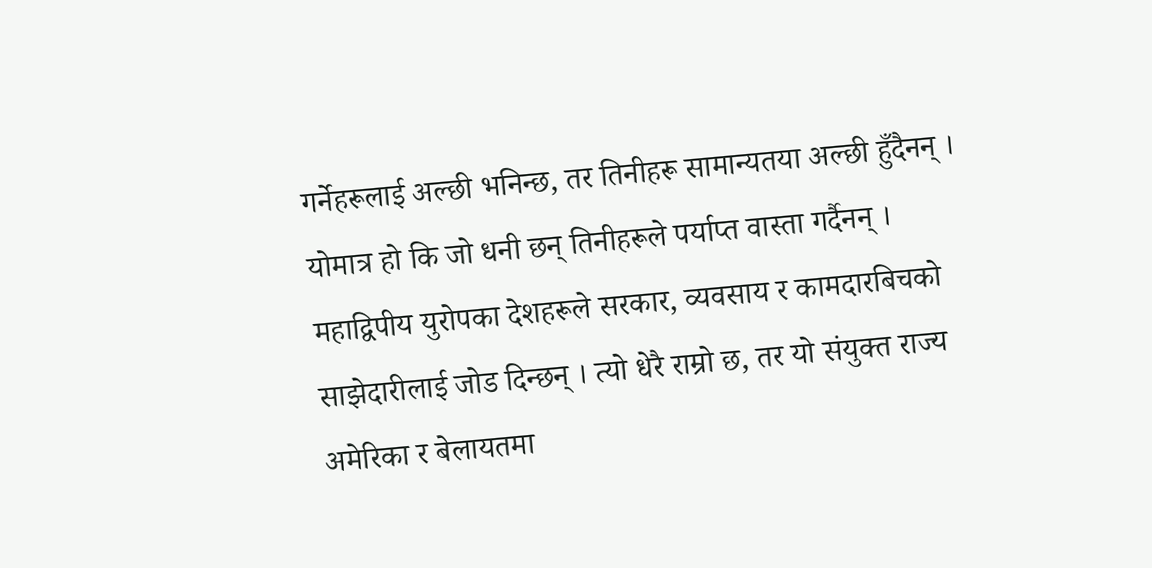गर्नेहरूलाई अल्छी भनिन्छ, तर तिनीहरू सामान्यतया अल्छी हुँदैनन् । योमात्र हो कि जो धनी छन् तिनीहरूले पर्याप्त वास्ता गर्दैनन् । महाद्विपीय युरोपका देशहरूले सरकार, व्यवसाय र कामदारबिचको साझेदारीलाई जोड दिन्छन् । त्यो धेरै राम्रो छ, तर यो संयुक्त राज्य अमेरिका र बेलायतमा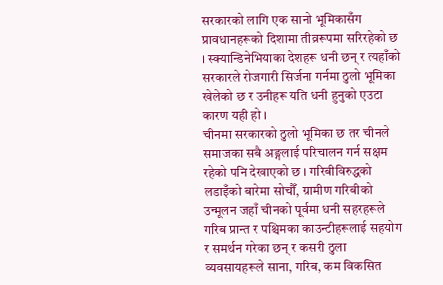सरकारको लागि एक सानो भूमिकासँग प्रावधानहरूको दिशामा तीव्ररूपमा सरिरहेको छ । स्क्यान्डिनेभियाका देशहरू धनी छन् र त्यहाँको सरकारले रोजगारी सिर्जना गर्नमा ठुलो भूमिका खेलेको छ र उनीहरू यति धनी हुनुको एउटा कारण यही हो ।
चीनमा सरकारको ठुलो भूमिका छ तर चीनले समाजका सबै अङ्गलाई परिचालन गर्न सक्षम रहेको पनि देखाएको छ । गरिबीविरुद्धको लडाइँको बारेमा सोचौँ, ग्रामीण गरिबीको उन्मूलन जहाँ चीनको पूर्वमा धनी सहरहरूले गरिब प्रान्त र पश्चिमका काउन्टीहरूलाई सहयोग र समर्थन गरेका छन् र कसरी ठुला व्यवसायहरूले साना, गरिब, कम विकसित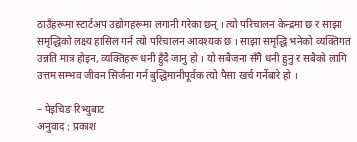ठाउँहरूमा स्टार्टअप उद्योगहरूमा लगानी गरेका छन् । त्यो परिचालन केन्द्रमा छ र साझा समृद्धिको लक्ष्य हासिल गर्न त्यो परिचालन आवश्यक छ । साझा समृद्धि भनेको व्यक्तिगत उन्नति मात्र होइन, व्यक्तिहरू धनी हुँदै जानु हो । यो सबैजना सँगै धनी हुनु र सबैको लागि उत्तम सम्भव जीवन सिर्जना गर्न बुद्धिमानीपूर्वक त्यो पैसा खर्च गर्नेबारे हो ।

– पेइचिङ रिभ्युबाट
अनुवाद : प्रकाश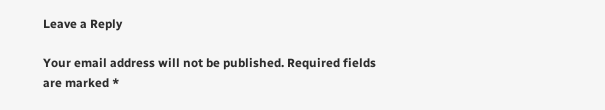Leave a Reply

Your email address will not be published. Required fields are marked *